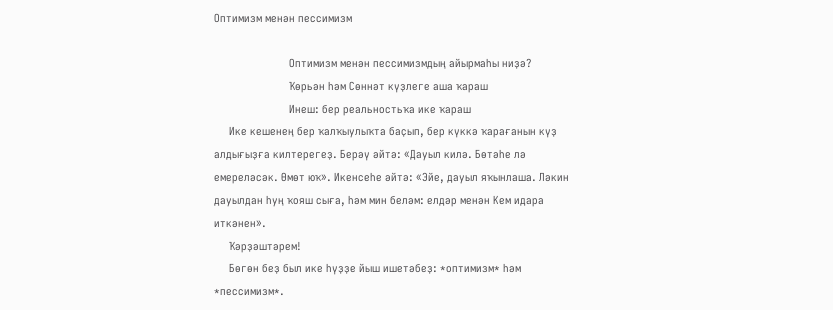Оптимизм менән пессимизм

                         Оптимизм менән пессимизмдың айырмаһы ниҙә?
                         Ҡөрьән һәм Сөннәт күҙлеге аша ҡараш
                         Инеш: бер реальностьҡа ике ҡараш
     Ике кешенең бер ҡалҡыулыҡта баҫып, бер күккә ҡарағанын күҙ алдығыҙға килтерегеҙ. Берәү әйтә: «Дауыл килә. Бөтәһе лә емереләсәк. Өмөт юҡ». Икенсеһе әйтә: «Эйе, дауыл яҡынлаша. Ләкин дауылдан һуң ҡояш сыға, һәм мин беләм: елдәр менән Кем идара иткәнен».
     Ҡәрҙәштәрем!
     Бөгөн беҙ был ике һүҙҙе йыш ишетәбеҙ: *оптимизм* һәм *пессимизм*.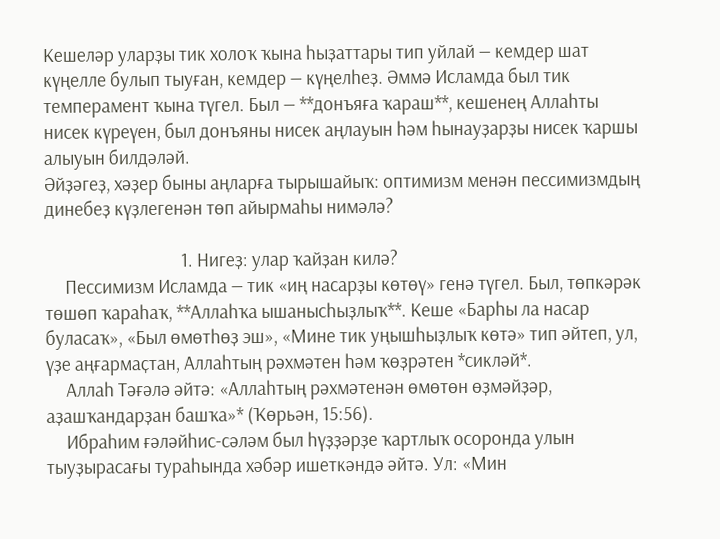Кешеләр уларҙы тик холоҡ ҡына һыҙаттары тип уйлай — кемдер шат күңелле булып тыуған, кемдер — күңелһеҙ. Әммә Исламда был тик темперамент ҡына түгел. Был — **донъяға ҡараш**, кешенең Аллаһты нисек күреүен, был донъяны нисек аңлауын һәм һынауҙарҙы нисек ҡаршы алыуын билдәләй.
Әйҙәгеҙ, хәҙер быны аңларға тырышайыҡ: оптимизм менән пессимизмдың динебеҙ күҙлегенән төп айырмаһы нимәлә?

                                  1. Нигеҙ: улар ҡайҙан килә?
     Пессимизм Исламда — тик «иң насарҙы көтөү» генә түгел. Был, төпкәрәк төшөп ҡараһаҡ, **Аллаһҡа ышанысһыҙлыҡ**. Кеше «Барһы ла насар буласаҡ», «Был өмөтһөҙ эш», «Мине тик уңышһыҙлыҡ көтә» тип әйтеп, ул, үҙе аңғармаҫтан, Аллаһтың рәхмәтен һәм ҡөҙрәтен *сикләй*.
     Аллаһ Тәғәлә әйтә: «Аллаһтың рәхмәтенән өмөтөн өҙмәйҙәр, аҙашҡандарҙан башҡа»* (Ҡөрьән, 15:56).
     Ибраһим ғәләйһис-сәләм был һүҙҙәрҙе ҡартлыҡ осоронда улын тыуҙырасағы тураһында хәбәр ишеткәндә әйтә. Ул: «Мин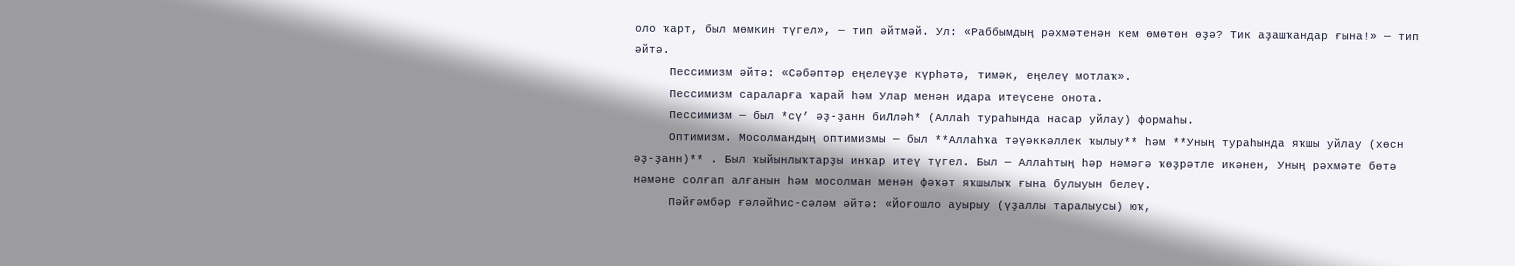оло ҡарт, был мөмкин түгел», — тип әйтмәй. Ул: «Раббымдың рәхмәтенән кем өмөтөн өҙә? Тик аҙашҡандар ғына!» — тип әйтә.
     Пессимизм әйтә: «Сәбәптәр еңелеүҙе күрһәтә, тимәк, еңелеү мотлаҡ».
     Пессимизм сараларға ҡарай һәм Улар менән идара итеүсене онота.
     Пессимизм — был *сү’ әҙ-ҙанн биЛләһ* (Аллаһ тураһында насар уйлау) формаһы.
     Оптимизм. Мосолмандың оптимизмы — был **Аллаһҡа тәүәккәллек ҡылыу** һәм **Уның тураһында яҡшы уйлау (хөсн әҙ-ҙанн)** . Был ҡыйынлыҡтарҙы инҡар итеү түгел. Был — Аллаһтың һәр нәмәгә ҡөҙрәтле икәнен, Уның рәхмәте бөтә нәмәне солғап алғанын һәм мосолман менән фәҡәт яҡшылыҡ ғына булыуын белеү.
     Пәйғәмбәр ғәләйһис-сәләм әйтә: «Йоғошло ауырыу (үҙаллы таралыусы) юҡ,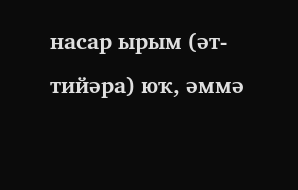насар ырым (әт-тийәра) юҡ, әммә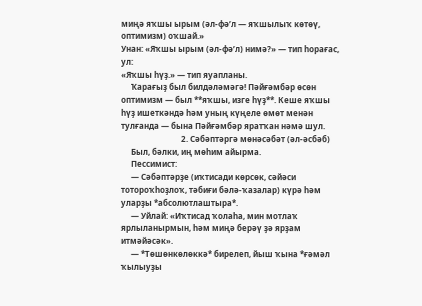миңә яҡшы ырым (әл-фә’л — яҡшылыҡ көтөү, оптимизм) оҡшай.»
Унан: «Яҡшы ырым (әл-фә’л) нимә?» — тип һорағас, ул:
«Яҡшы һүҙ.» — тип яуапланы.
     Ҡарағыҙ был билдәләмәгә! Пәйғәмбәр өсөн оптимизм — был **яҡшы, изге һүҙ**. Кеше яҡшы һүҙ ишеткәндә һәм уның күңеле өмөт менән тулғанда — бына Пәйғәмбәр яратҡан нәмә шул.
                              2. Сәбәптәргә мөнәсәбәт (әл-әсбәб)
     Был, бәлки, иң мөһим айырма.
     Пессимист:
     — Сәбәптәрҙе (иҡтисади көрсөк, сәйәси тотороҡһоҙлоҡ, тәбиғи бәлә-ҡазалар) күрә һәм уларҙы *абсолютлаштыра*.
     — Уйлай: «Иҡтисад ҡолаһа, мин мотлаҡ ярлыланырмын, һәм миңә берәү ҙә ярҙам итмәйәсәк».
     — *Төшөнкөлөккә* бирелеп, йыш ҡына *ғәмәл ҡылыуҙы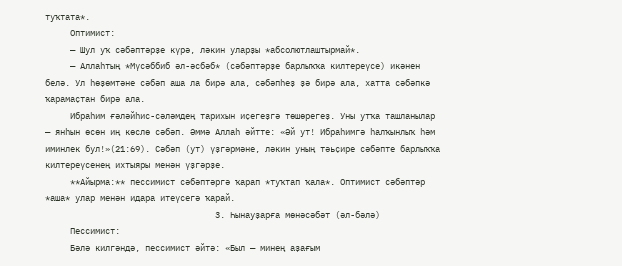туҡтата*.
     Оптимист:
     — Шул уҡ сәбәптәрҙе күрә, ләкин уларҙы *абсолютлаштырмай*.
     — Аллаһтың *Мүсәббиб әл-әсбәб* (сәбәптәрҙе барлыҡҡа килтереүсе) икәнен белә. Ул һөҙөмтәне сәбәп аша ла бирә ала, сәбәпһеҙ ҙә бирә ала, хатта сәбәпкә ҡарамаҫтан бирә ала.
     Ибраһим ғәләйһис-сәләмдең тарихын иҫегеҙгә төшөрегеҙ. Уны утҡа ташланылар — янһын өсөн иң көслө сәбәп. Әммә Аллаһ әйтте: «Әй ут! Ибраһимгә һалҡынлыҡ һәм иминлек бул!»(21:69). Сәбәп (ут) үҙгәрмәне, ләкин уның тәьҫире сәбәпте барлыҡҡа килтереүсенең ихтыяры менән үҙгәрҙе.
     **Айырма:** пессимист сәбәптәргә ҡарап *туҡтап ҡала*. Оптимист сәбәптәр *аша* улар менән идара итеүсегә ҡарай.
                                  3. Һынауҙарға мөнәсәбәт (әл-бәлә)
     Пессимист:
     Бәлә килгәндә, пессимист әйтә: «Был — минең аҙағым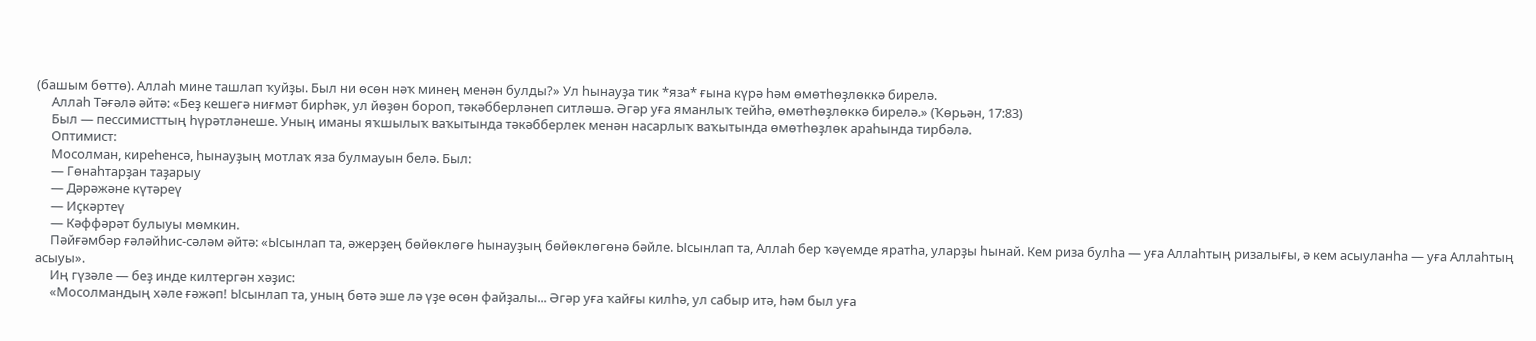(башым бөттө). Аллаһ мине ташлап ҡуйҙы. Был ни өсөн нәҡ минең менән булды?» Ул һынауҙа тик *яза* ғына күрә һәм өмөтһөҙлөккә бирелә.
     Аллаһ Тәғәлә әйтә: «Беҙ кешегә ниғмәт бирһәк, ул йөҙөн бороп, тәкәбберләнеп ситләшә. Әгәр уға яманлыҡ тейһә, өмөтһөҙлөккә бирелә.» (Ҡөрьән, 17:83)
     Был — пессимисттың һүрәтләнеше. Уның иманы яҡшылыҡ ваҡытында тәкәбберлек менән насарлыҡ ваҡытында өмөтһөҙлөк араһында тирбәлә.
     Оптимист:
     Мосолман, киреһенсә, һынауҙың мотлаҡ яза булмауын белә. Был:
     — Гөнаһтарҙан таҙарыу
     — Дәрәжәне күтәреү
     — Иҫкәртеү
     — Кәффәрәт булыуы мөмкин.
     Пәйғәмбәр ғәләйһис-сәләм әйтә: «Ысынлап та, әжерҙең бөйөклөгө һынауҙың бөйөклөгөнә бәйле. Ысынлап та, Аллаһ бер ҡәүемде яратһа, уларҙы һынай. Кем риза булһа — уға Аллаһтың ризалығы, ә кем асыуланһа — уға Аллаһтың асыуы».
     Иң гүзәле — беҙ инде килтергән хәҙис:
     «Мосолмандың хәле ғәжәп! Ысынлап та, уның бөтә эше лә үҙе өсөн файҙалы... Әгәр уға ҡайғы килһә, ул сабыр итә, һәм был уға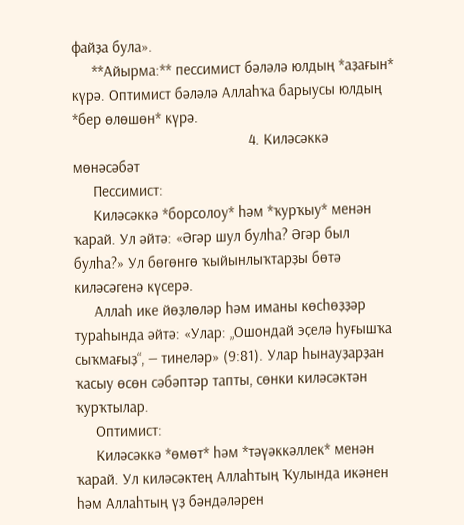файҙа була».
     **Айырма:** пессимист бәләлә юлдың *аҙағын* күрә. Оптимист бәләлә Аллаһҡа барыусы юлдың *бер өлөшөн* күрә.
                                            4. Киләсәккә мөнәсәбәт
     Пессимист:
     Киләсәккә *борсолоу* һәм *ҡурҡыу* менән ҡарай. Ул әйтә: «Әгәр шул булһа? Әгәр был булһа?» Ул бөгөнгө ҡыйынлыҡтарҙы бөтә киләсәгенә күсерә.
     Аллаһ ике йөҙлөләр һәм иманы көсһөҙҙәр тураһында әйтә: «Улар: „Ошондай эҫелә һуғышҡа сыҡмағыҙ“, — тинеләр» (9:81). Улар һынауҙарҙан ҡасыу өсөн сәбәптәр тапты, сөнки киләсәктән ҡурҡтылар.
     Оптимист:
     Киләсәккә *өмөт* һәм *тәүәккәллек* менән ҡарай. Ул киләсәктең Аллаһтың Ҡулында икәнен һәм Аллаһтың үҙ бәндәләрен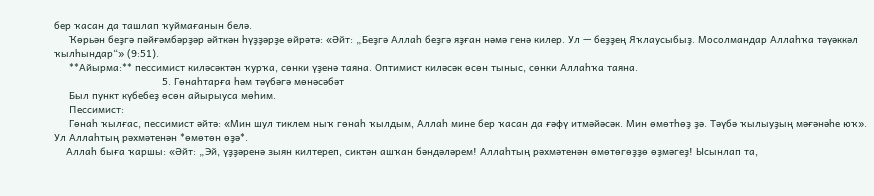бер ҡасан да ташлап ҡуймағанын белә.
     Ҡөрьән беҙгә пәйғәмбәрҙәр әйткән һүҙҙәрҙе өйрәтә: «Әйт: „Беҙгә Аллаһ беҙгә яҙған нәмә генә килер. Ул — беҙҙең Яҡлаусыбыҙ. Мосолмандар Аллаһҡа тәүәккәл ҡылһындар“» (9:51).
     **Айырма:** пессимист киләсәктән ҡурҡа, сөнки үҙенә таяна. Оптимист киләсәк өсөн тыныс, сөнки Аллаһҡа таяна.
                                    5. Гөнаһтарға һәм тәүбәгә мөнәсәбәт
     Был пункт күбебеҙ өсөн айырыуса мөһим.
     Пессимист:
     Гөнаһ ҡылғас, пессимист әйтә: «Мин шул тиклем ныҡ гөнаһ ҡылдым, Аллаһ мине бер ҡасан да ғәфү итмәйәсәк. Мин өмөтһөҙ ҙә. Тәүбә ҡылыуҙың мәғәнәһе юҡ». Ул Аллаһтың рәхмәтенән *өмөтөн өҙә*.
    Аллаһ быға ҡаршы: «Әйт: „Эй, үҙҙәренә зыян килтереп, сиктән ашҡан бәндәләрем! Аллаһтың рәхмәтенән өмөтөгөҙҙө өҙмәгеҙ! Ысынлап та,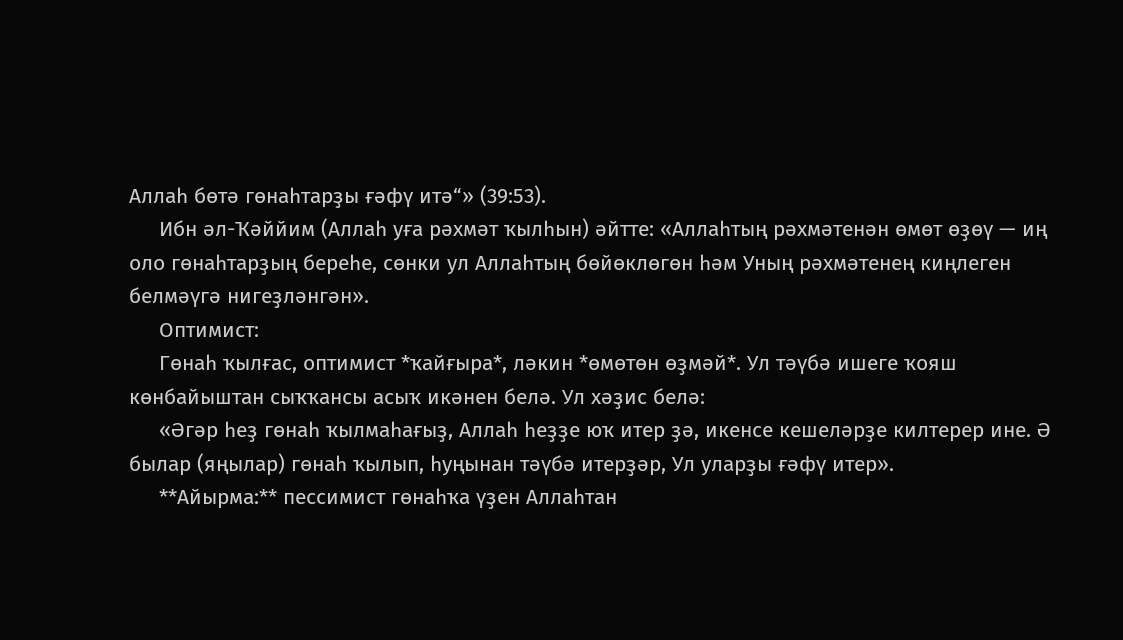Аллаһ бөтә гөнаһтарҙы ғәфү итә“» (39:53).
     Ибн әл-Ҡәййим (Аллаһ уға рәхмәт ҡылһын) әйтте: «Аллаһтың рәхмәтенән өмөт өҙөү — иң оло гөнаһтарҙың береһе, сөнки ул Аллаһтың бөйөклөгөн һәм Уның рәхмәтенең киңлеген белмәүгә нигеҙләнгән».
     Оптимист:
     Гөнаһ ҡылғас, оптимист *ҡайғыра*, ләкин *өмөтөн өҙмәй*. Ул тәүбә ишеге ҡояш көнбайыштан сыҡҡансы асыҡ икәнен белә. Ул хәҙис белә:
     «Әгәр һеҙ гөнаһ ҡылмаһағыҙ, Аллаһ һеҙҙе юҡ итер ҙә, икенсе кешеләрҙе килтерер ине. Ә былар (яңылар) гөнаһ ҡылып, һуңынан тәүбә итерҙәр, Ул уларҙы ғәфү итер».
     **Айырма:** пессимист гөнаһҡа үҙен Аллаһтан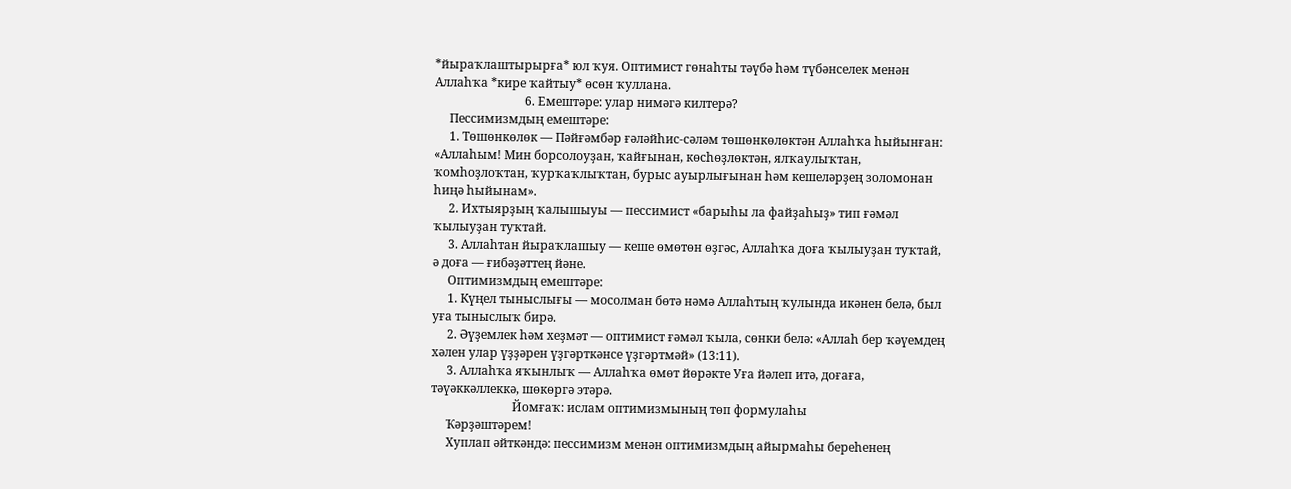*йыраҡлаштырырға* юл ҡуя. Оптимист гөнаһты тәүбә һәм түбәнселек менән Аллаһҡа *кире ҡайтыу* өсөн ҡуллана.
                              6. Емештәре: улар нимәгә килтерә?
     Пессимизмдың емештәре:
     1. Төшөнкөлөк — Пәйғәмбәр ғәләйһис-сәләм төшөнкөлөктән Аллаһҡа һыйынған: «Аллаһым! Мин борсолоуҙан, ҡайғынан, көсһөҙлөктән, ялҡаулыҡтан, ҡомһоҙлоҡтан, ҡурҡаҡлыҡтан, бурыс ауырлығынан һәм кешеләрҙең золомонан һиңә һыйынам».
     2. Ихтыярҙың ҡалышыуы — пессимист «барыһы ла файҙаһыҙ» тип ғәмәл ҡылыуҙан туҡтай.
     3. Аллаһтан йыраҡлашыу — кеше өмөтөн өҙгәс, Аллаһҡа доға ҡылыуҙан туҡтай, ә доға — ғибәҙәттең йәне.
     Оптимизмдың емештәре:
     1. Күңел тыныслығы — мосолман бөтә нәмә Аллаһтың ҡулында икәнен белә, был уға тыныслыҡ бирә.
     2. Әүҙемлек һәм хеҙмәт — оптимист ғәмәл ҡыла, сөнки белә: «Аллаһ бер ҡәүемдең хәлен улар үҙҙәрен үҙгәрткәнсе үҙгәртмәй» (13:11).
     3. Аллаһҡа яҡынлыҡ — Аллаһҡа өмөт йөрәкте Уға йәлеп итә, доғаға, тәүәккәллеккә, шөкөргә этәрә.
                           Йомғаҡ: ислам оптимизмының төп формулаһы
     Ҡәрҙәштәрем!
     Хуплап әйткәндә: пессимизм менән оптимизмдың айырмаһы береһенең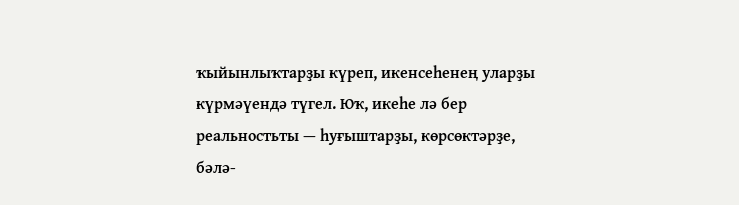ҡыйынлыҡтарҙы күреп, икенсеһенең уларҙы күрмәүендә түгел. Юҡ, икеһе лә бер реальностьты — һуғыштарҙы, көрсөктәрҙе, бәлә-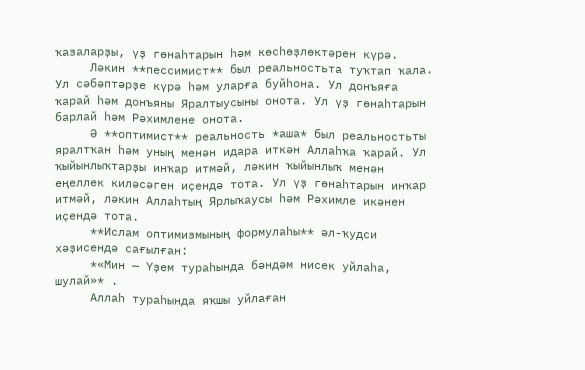ҡазаларҙы, үҙ гөнаһтарын һәм көсһөҙлөктәрен күрә.
     Ләкин **пессимист** был реальностьта туҡтап ҡала. Ул сәбәптәрҙе күрә һәм уларға буйһона. Ул донъяға ҡарай һәм донъяны Яралтыусыны онота. Ул үҙ гөнаһтарын барлай һәм Рәхимлене онота.
     Ә **оптимист** реальность *аша* был реальностьты яралтҡан һәм уның менән идара иткән Аллаһҡа ҡарай. Ул ҡыйынлыҡтарҙы инҡар итмәй, ләкин ҡыйынлыҡ менән еңеллек киләсәген иҫендә тота. Ул үҙ гөнаһтарын инҡар итмәй, ләкин Аллаһтың Ярлыҡаусы һәм Рәхимле икәнен иҫендә тота.
     **Ислам оптимизмының формулаһы** әл-ҡудси хәҙисендә сағылған:
     *«Мин — Үҙем тураһында бәндәм нисек уйлаһа, шулай»* .
     Аллаһ тураһында яҡшы уйлаған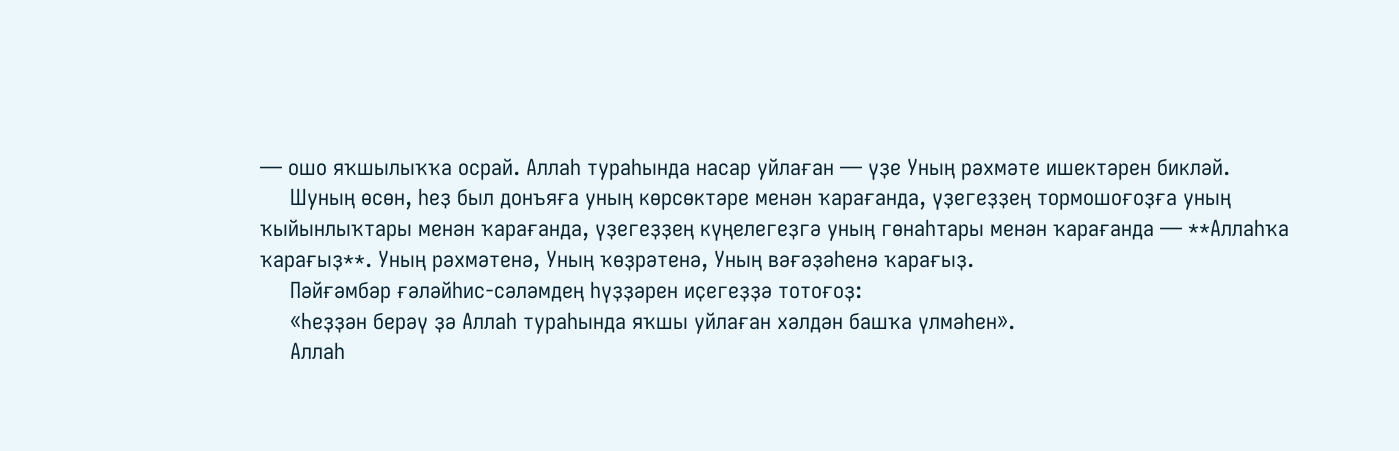— ошо яҡшылыҡҡа осрай. Аллаһ тураһында насар уйлаған — үҙе Уның рәхмәте ишектәрен бикләй.
     Шуның өсөн, һеҙ был донъяға уның көрсөктәре менән ҡарағанда, үҙегеҙҙең тормошоғоҙға уның ҡыйынлыҡтары менән ҡарағанда, үҙегеҙҙең күңелегеҙгә уның гөнаһтары менән ҡарағанда — **Аллаһҡа ҡарағыҙ**. Уның рәхмәтенә, Уның ҡөҙрәтенә, Уның вәғәҙәһенә ҡарағыҙ.
     Пәйғәмбәр ғәләйһис-сәләмдең һүҙҙәрен иҫегеҙҙә тотоғоҙ:
     «Һеҙҙән берәү ҙә Аллаһ тураһында яҡшы уйлаған хәлдән башҡа үлмәһен».
     Аллаһ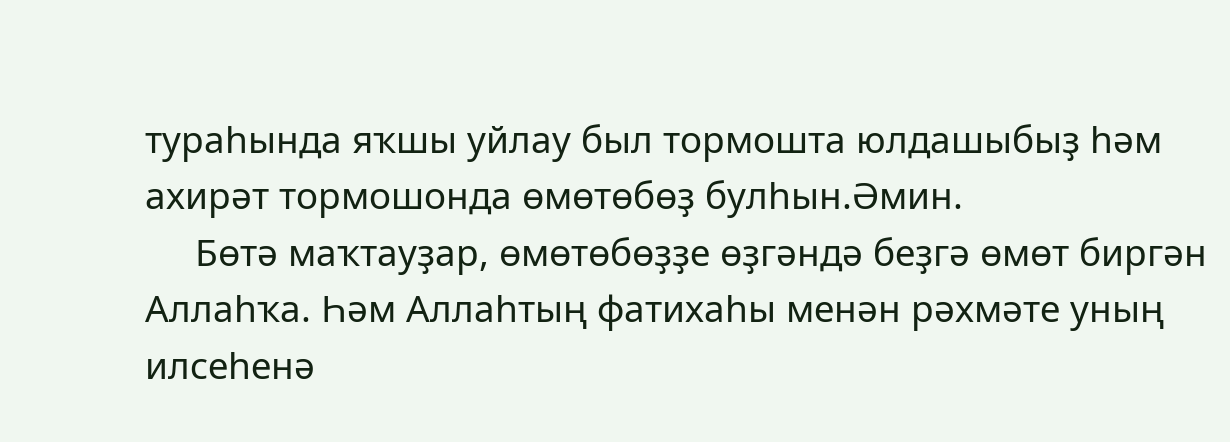тураһында яҡшы уйлау был тормошта юлдашыбыҙ һәм ахирәт тормошонда өмөтөбөҙ булһын.Әмин.
     Бөтә маҡтауҙар, өмөтөбөҙҙе өҙгәндә беҙгә өмөт биргән Аллаһҡа. Һәм Аллаһтың фатихаһы менән рәхмәте уның илсеһенә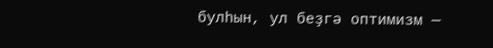булһын, ул беҙгә оптимизм —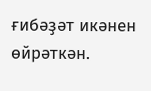ғибәҙәт икәнен өйрәткән.